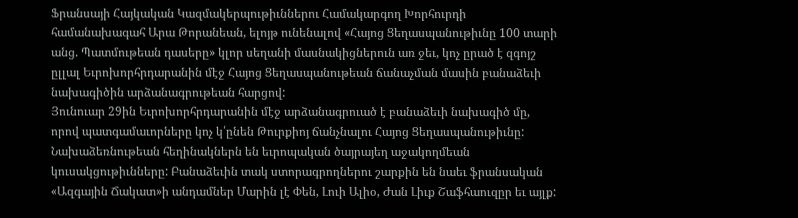Ֆրանսայի Հայկական Կազմակերպութիւններու Համակարգող Խորհուրդի համանախագահ Արա Թորանեան, ելոյթ ունենալով «Հայոց Ցեղասպանութիւնը 100 տարի անց. Պատմութեան դասերը» կլոր սեղանի մասնակիցներուն առ ջեւ, կոչ ըրած է զգոյշ ըլլալ Եւրոխորհրդարանին մէջ Հայոց Ցեղասպանութեան ճանաչման մասին բանաձեւի նախագիծին արձանագրութեան հարցով:
Յունուար 29ին Եւրոխորհրդարանին մէջ արձանագրուած է բանաձեւի նախագիծ մը, որով պատգամաւորները կոչ կ՛ընեն Թուրքիոյ ճանչնալու Հայոց Ցեղասպանութիւնը: Նախաձեռնութեան հեղինակներն են եւրոպական ծայրայեղ աջակողմեան կուսակցութիւնները: Բանաձեւին տակ ստորագրողներու շարքին են նաեւ ֆրանսական «Ազգային Ճակատ»ի անդամներ Մարին լէ Փեն, Լուի Ալիօ, Ժան Լիւք Շաֆհաուզըր եւ այլք: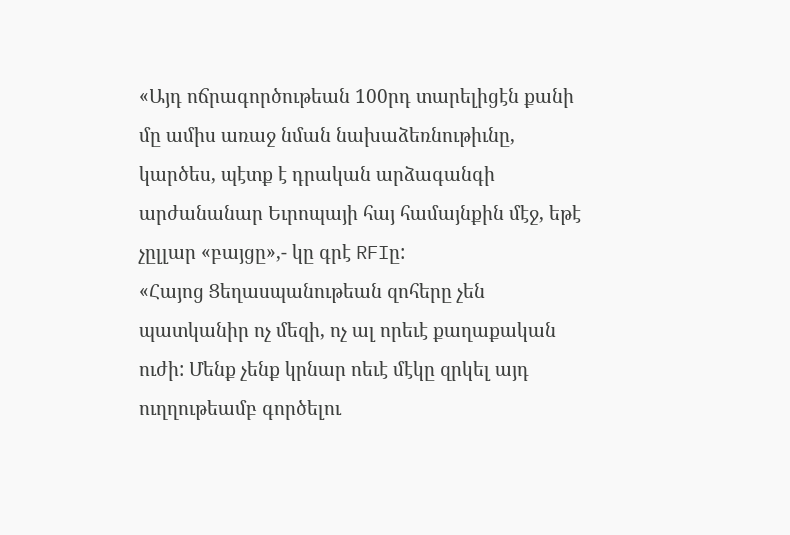«Այդ ոճրագործութեան 100րդ տարելիցէն քանի մը ամիս առաջ նման նախաձեռնութիւնը, կարծես, պէտք է դրական արձագանգի արժանանար Եւրոպայի հայ համայնքին մէջ, եթէ չըլլար «բայցը»,- կը գրէ RFIը:
«Հայոց Ցեղասպանութեան զոհերը չեն պատկանիր ոչ մեզի, ոչ ալ որեւէ քաղաքական ուժի: Մենք չենք կրնար ոեւէ մէկը զրկել այդ ուղղութեամբ գործելու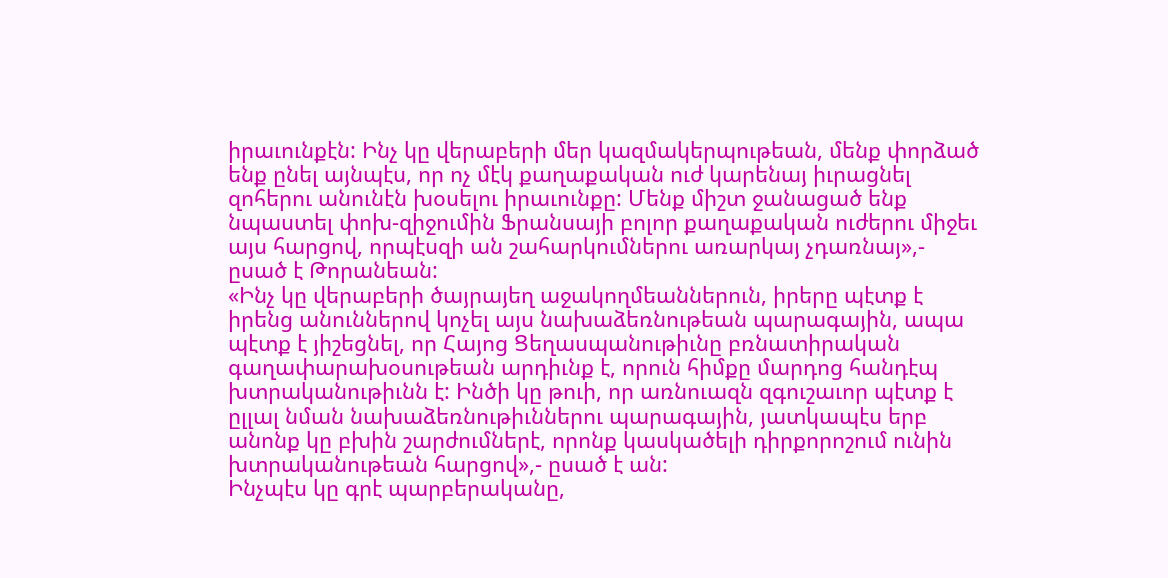իրաւունքէն: Ինչ կը վերաբերի մեր կազմակերպութեան, մենք փորձած ենք ընել այնպէս, որ ոչ մէկ քաղաքական ուժ կարենայ իւրացնել զոհերու անունէն խօսելու իրաւունքը: Մենք միշտ ջանացած ենք նպաստել փոխ-զիջումին Ֆրանսայի բոլոր քաղաքական ուժերու միջեւ այս հարցով, որպէսզի ան շահարկումներու առարկայ չդառնայ»,- ըսած է Թորանեան:
«Ինչ կը վերաբերի ծայրայեղ աջակողմեաններուն, իրերը պէտք է իրենց անուններով կոչել այս նախաձեռնութեան պարագային, ապա պէտք է յիշեցնել, որ Հայոց Ցեղասպանութիւնը բռնատիրական գաղափարախօսութեան արդիւնք է, որուն հիմքը մարդոց հանդէպ խտրականութիւնն է: Ինծի կը թուի, որ առնուազն զգուշաւոր պէտք է ըլլալ նման նախաձեռնութիւններու պարագային, յատկապէս երբ անոնք կը բխին շարժումներէ, որոնք կասկածելի դիրքորոշում ունին խտրականութեան հարցով»,- ըսած է ան:
Ինչպէս կը գրէ պարբերականը,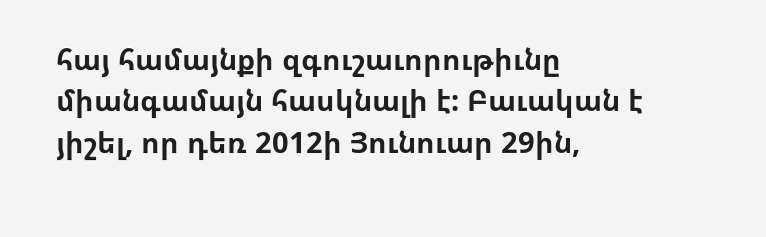հայ համայնքի զգուշաւորութիւնը միանգամայն հասկնալի է: Բաւական է յիշել, որ դեռ 2012ի Յունուար 29ին,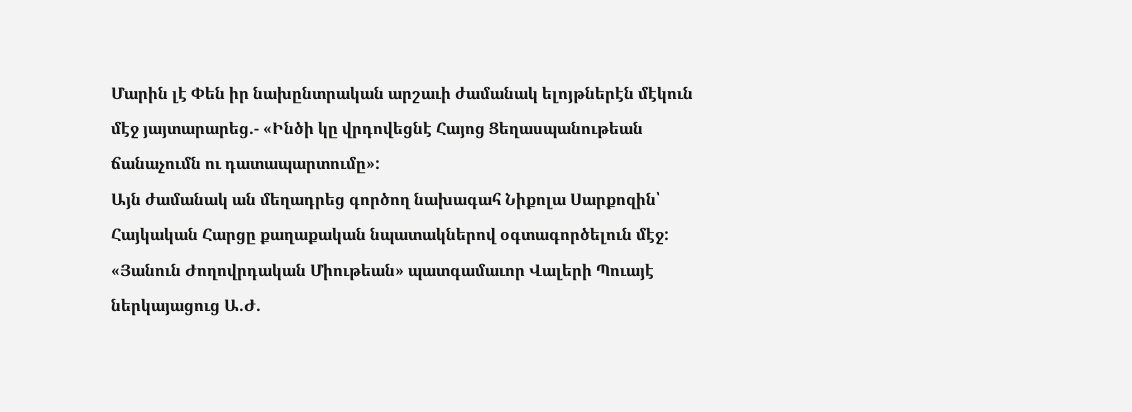Մարին լէ Փեն իր նախընտրական արշաւի ժամանակ ելոյթներէն մէկուն մէջ յայտարարեց.- «Ինծի կը վրդովեցնէ Հայոց Ցեղասպանութեան ճանաչումն ու դատապարտումը»:
Այն ժամանակ ան մեղադրեց գործող նախագահ Նիքոլա Սարքոզին՝ Հայկական Հարցը քաղաքական նպատակներով օգտագործելուն մէջ: «Յանուն Ժողովրդական Միութեան» պատգամաւոր Վալերի Պուայէ ներկայացուց Ա.Ժ.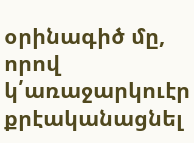օրինագիծ մը, որով կ՛առաջարկուէր քրէականացնել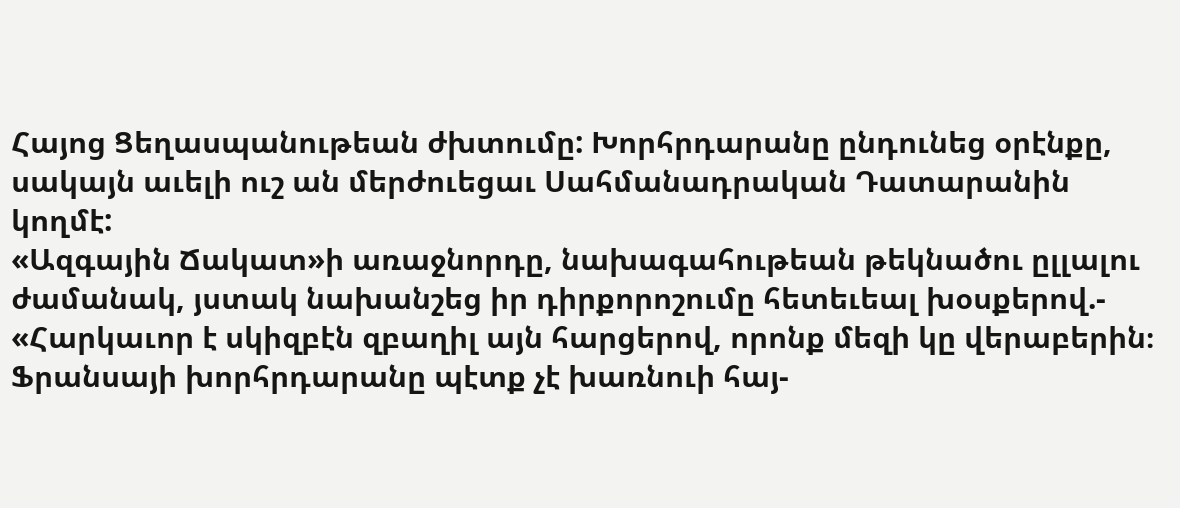Հայոց Ցեղասպանութեան ժխտումը: Խորհրդարանը ընդունեց օրէնքը, սակայն աւելի ուշ ան մերժուեցաւ Սահմանադրական Դատարանին կողմէ:
«Ազգային Ճակատ»ի առաջնորդը, նախագահութեան թեկնածու ըլլալու ժամանակ, յստակ նախանշեց իր դիրքորոշումը հետեւեալ խօսքերով.- «Հարկաւոր է սկիզբէն զբաղիլ այն հարցերով, որոնք մեզի կը վերաբերին։ Ֆրանսայի խորհրդարանը պէտք չէ խառնուի հայ-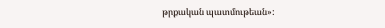թրքական պատմութեան»: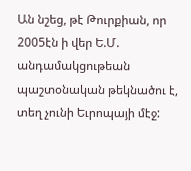Ան նշեց, թէ Թուրքիան, որ 2005էն ի վեր Ե.Մ. անդամակցութեան պաշտօնական թեկնածու է, տեղ չունի Եւրոպայի մէջ: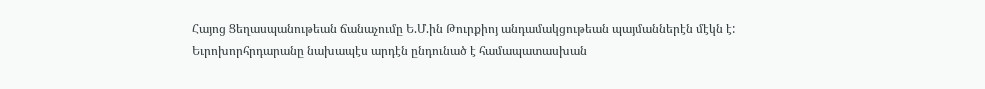Հայոց Ցեղասպանութեան ճանաչումը Ե.Մ.ին Թուրքիոյ անդամակցութեան պայմաններէն մէկն է:
Եւրոխորհրդարանը նախապէս արդէն ընդունած է համապատասխան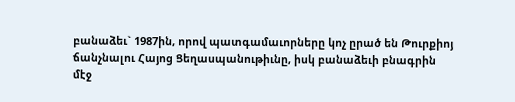բանաձեւ` 1987ին, որով պատգամաւորները կոչ ըրած են Թուրքիոյ ճանչնալու Հայոց Ցեղասպանութիւնը, իսկ բանաձեւի բնագրին մէջ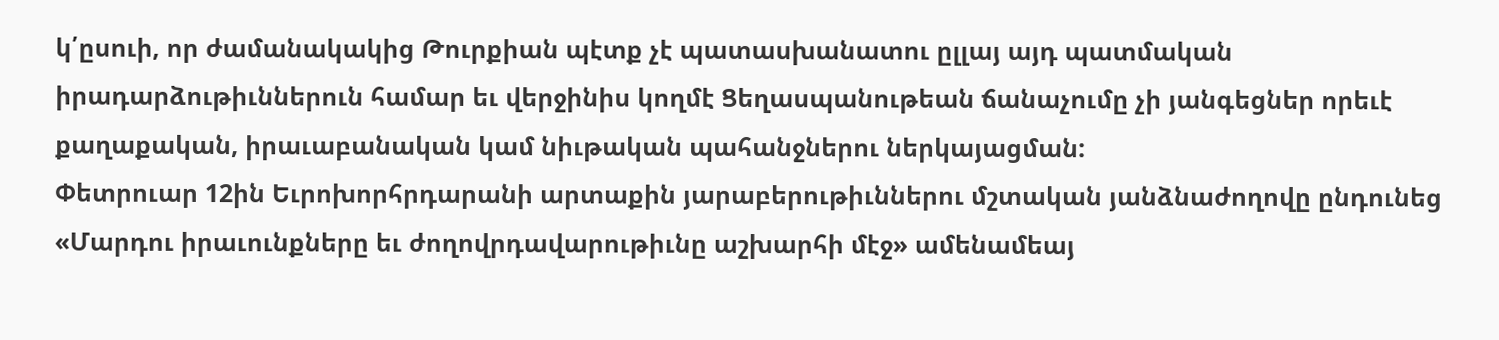կ՛ըսուի, որ ժամանակակից Թուրքիան պէտք չէ պատասխանատու ըլլայ այդ պատմական իրադարձութիւններուն համար եւ վերջինիս կողմէ Ցեղասպանութեան ճանաչումը չի յանգեցներ որեւէ քաղաքական, իրաւաբանական կամ նիւթական պահանջներու ներկայացման:
Փետրուար 12ին Եւրոխորհրդարանի արտաքին յարաբերութիւններու մշտական յանձնաժողովը ընդունեց «Մարդու իրաւունքները եւ ժողովրդավարութիւնը աշխարհի մէջ» ամենամեայ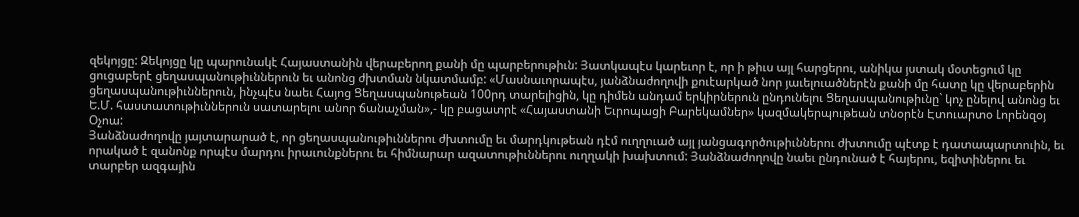զեկոյցը: Զեկոյցը կը պարունակէ Հայաստանին վերաբերող քանի մը պարբերութիւն: Յատկապէս կարեւոր է, որ ի թիւս այլ հարցերու, անիկա յստակ մօտեցում կը ցուցաբերէ ցեղասպանութիւններուն եւ անոնց ժխտման նկատմամբ: «Մասնաւորապէս, յանձնաժողովի քուէարկած նոր յաւելուածներէն քանի մը հատը կը վերաբերին ցեղասպանութիւններուն, ինչպէս նաեւ Հայոց Ցեղասպանութեան 100րդ տարելիցին, կը դիմեն անդամ երկիրներուն ընդունելու Ցեղասպանութիւնը` կոչ ընելով անոնց եւ Ե.Մ. հաստատութիւններուն սատարելու անոր ճանաչման»,- կը բացատրէ «Հայաստանի Եւրոպացի Բարեկամներ» կազմակերպութեան տնօրէն Էտուարտօ Լորենզօյ Օչոա:
Յանձնաժողովը յայտարարած է, որ ցեղասպանութիւններու ժխտումը եւ մարդկութեան դէմ ուղղուած այլ յանցագործութիւններու ժխտումը պէտք է դատապարտուին, եւ որակած է զանոնք որպէս մարդու իրաւունքներու եւ հիմնարար ազատութիւններու ուղղակի խախտում: Յանձնաժողովը նաեւ ընդունած է հայերու, եզիտիներու եւ տարբեր ազգային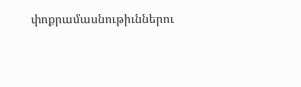փոքրամասնութիւններու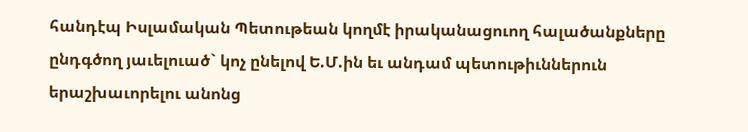հանդէպ Իսլամական Պետութեան կողմէ իրականացուող հալածանքները ընդգծող յաւելուած` կոչ ընելով Ե.Մ.ին եւ անդամ պետութիւններուն երաշխաւորելու անոնց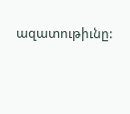ազատութիւնը: